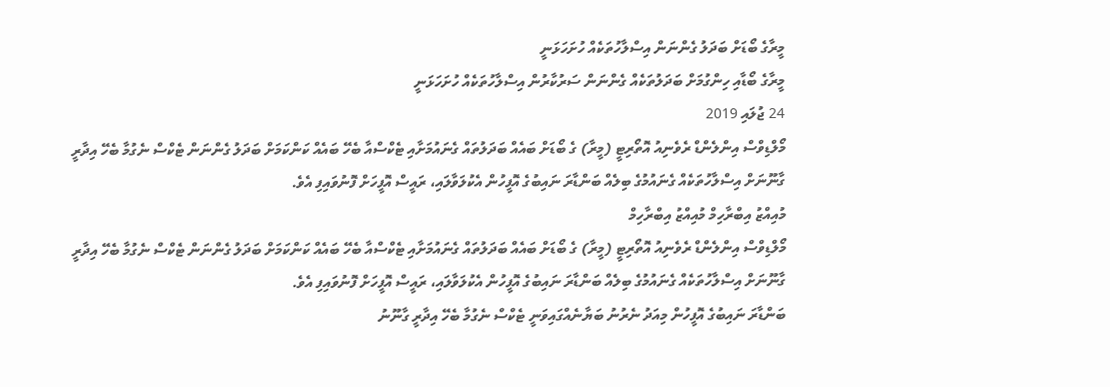މީރާގެ ބޯޑަށް ބަދަލު ގެންނަން އިސްލާހުތަކެއް ހުށަހަޅަނީ
މީރާގެ ބޯޑާއި ހިންގުމަށް ބަދަލުތަކެއް ގެންނަން ސަރުކާރުން އިސްލާހުތަކެއް ހުށަހަޅަނީ
24 ޖުލައި 2019
މޯލްޑިވްސް އިންލެންޑް ރެވެނިއު އޮތޯރިޓީ (މީރާ) ގެ ބޯޑަށް ބައެއް ބަދަލުތައް ގެނައުމަށާއި ޓެކްސްއާ ބެހޭ ބައެއް ކަންކަމަށް ބަދަލު ގެންނަން ޓެކްސް ނެގުމާ ބެހޭ އިދާރީ ގާނޫނަށް އިސްލާހުތަކެއް ގެނައުމުގެ ބިލެއް ބަންޑާރަ ނައިބުގެ އޮފީހުން އެކުލަވާލައި، ރައީސް އޮފީހަށް ފޮނުވައިފި އެވެ.
މުއިއްޒު އިބްރާހިމް މުއިއްޒު އިބްރާހިމް
މޯލްޑިވްސް އިންލެންޑް ރެވެނިއު އޮތޯރިޓީ (މީރާ) ގެ ބޯޑަށް ބައެއް ބަދަލުތައް ގެނައުމަށާއި ޓެކްސްއާ ބެހޭ ބައެއް ކަންކަމަށް ބަދަލު ގެންނަން ޓެކްސް ނެގުމާ ބެހޭ އިދާރީ ގާނޫނަށް އިސްލާހުތަކެއް ގެނައުމުގެ ބިލެއް ބަންޑާރަ ނައިބުގެ އޮފީހުން އެކުލަވާލައި، ރައީސް އޮފީހަށް ފޮނުވައިފި އެވެ.
ބަންޑާރަ ނައިބުގެ އޮފީހުން މިއަދު ނެރުނު ބަޔާނެއްގައިވަނީ ޓެކްސް ނެގުމާ ބެހޭ އިދާރީ ގާނޫނު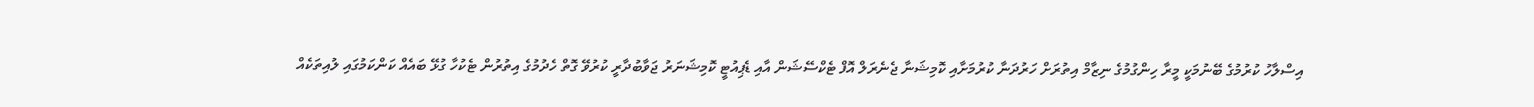އިސްލާހު ކުރުމުގެ ބޭނުމަކީ މީރާ ހިންގުމުގެ ނިޒާމް އިތުރަށް ހަރުދަނާ ކުރުމަށާއި ކޮމިޝަނާ ޖެނެރަލް އޮފް ޓެކްސޭޝަން އާއި ޑެޕިއުޓީ ކޮމިޝަނަރު ޖަވާބުދާރީ ކުރުވޭ ގޮތް ހެދުމުގެ އިތުރުން ޓެކުހާ ގުޅޭ ބައެއް ކަންކަމުގައި ލުއިތަކެއް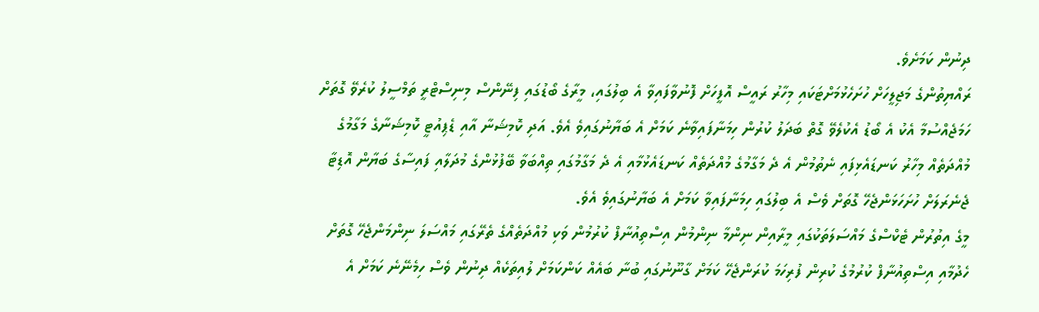ދިނުން ކަމަށެވެ.
ރައްޔިތުންގެ މަޖިލީހަށް ހުށަހެޅުމަށްޓަކައި މިހާރު ރައީސް އޮފީހަށް ފޮނުވާފައިވާ އެ ބިލުގައި، މީރާގެ ބޯޑުގައި ފިނޭންސް މިނިސްޓްރީ ތަމްސީލު ކުރެވޭ ގޮތަށް ހަމަޖެއްސުމާ އެކު އެ ބޯޑު އެކުލެވޭ ގޮތް ބަދަލު ކުރުން ހިމަނާފައިވާނެ ކަމަށް އެ ބަޔާނުގައިވެ އެވެ. އަދި ކޮމިޝަނާ އާއި ޑެޕިއުޓީ ކޮމިޝަނާގެ މަގާމުގެ މުއްދަތެއް މިހާރު ކަނޑައެޅިފައި ނެތުމުން އެ ދެ މަގާމުގެ މުއްދަތެއް ކަނޑައެޅުމާއި އެ ދެ މަގާމުގައި ތިއްބަވާ ބޭފުޅުންގެ މުދަލާއި ފައިސާގެ ބަޔާން އޮޑިޓާ ޖެނެރަލަށް ހުށަހަޅަންޖެހޭ ގޮތަށް ވެސް އެ ބިލުގައި ހިމަނާފައިވާ ކަމަށް އެ ބަޔާނުގައިވެ އެވެ.
މީގެ އިތުރުން ޓެކްސްގެ މައްސަލަތަކުގައި މީރާއިން ނިންމާ ނިންމުން އިސްތިއުނާފް ކުރުމުން ވަކި މުއްދަތެއްގެ ތެރޭގައި މައްސަލަ ނިންމަންޖެހޭ ގޮތަށް ހެދުމާއި އިސްތިއުނާފް ކުރުމުގެ ކުރިން ފުރިހަމަ ކުރަންޖެހޭ ކަމަށް ގާނޫނުގައި ބުނާ ބައެއް ކަންކަމަށް ލުއިތަކެއް ދިނުން ވެސް ހިމެނޭނެ ކަމަށް އެ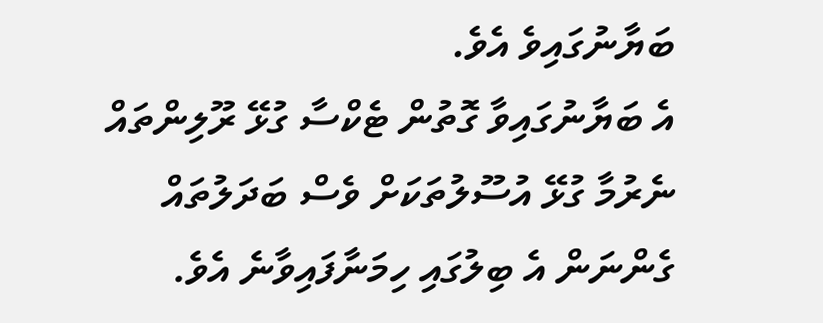ބަޔާނުގައިވެ އެވެ.
އެ ބަޔާނުގައިވާ ގޮތުން ޓެކްސާ ގުޅޭ ރޫލިންތައް ނެރުމާ ގުޅޭ އުސޫލުތަކަށް ވެސް ބަދަލުތައް ގެންނަން އެ ބިލުގައި ހިމަނާފައިވާނެ އެވެ.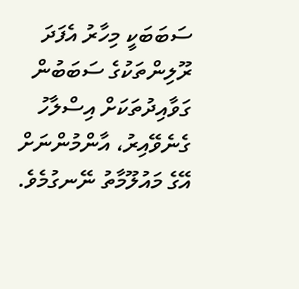ސަބަބަކީ މިހާރު އެފަދަ ރޫލިންތަކުގެ ސަބަބުން ގަވާއިދުތަކަށް އިސްލާހު ގެނެވޭއިރު، އާންމުންނަށް އޭގެ މައުލޫމާތު ނޭނގުމެވެ.